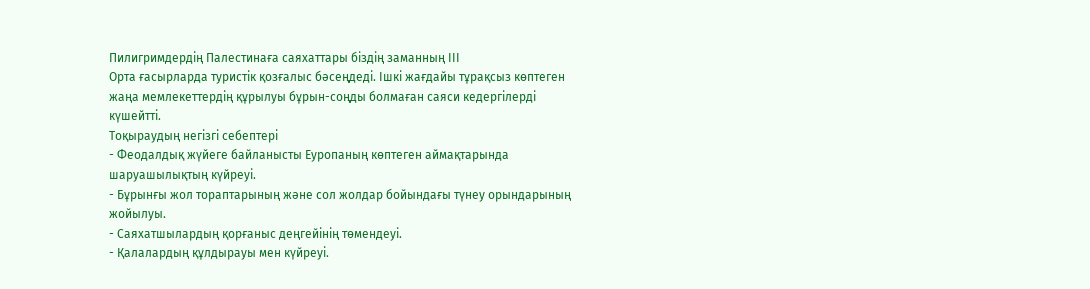Пилигримдердің Палестинаға саяхаттары біздің заманның ІІІ
Орта ғасырларда туристік қозғалыс бәсеңдеді. Ішкі жағдайы тұрақсыз көптеген жаңа мемлекеттердің құрылуы бұрын-соңды болмаған саяси кедергілерді күшейтті.
Тоқыраудың негізгі себептері
- Феодалдық жүйеге байланысты Еуропаның көптеген аймақтарында шаруашылықтың күйреуі.
- Бұрынғы жол тораптарының және сол жолдар бойындағы түнеу орындарының жойылуы.
- Саяхатшылардың қорғаныс деңгейінің төмендеуі.
- Қалалардың құлдырауы мен күйреуі.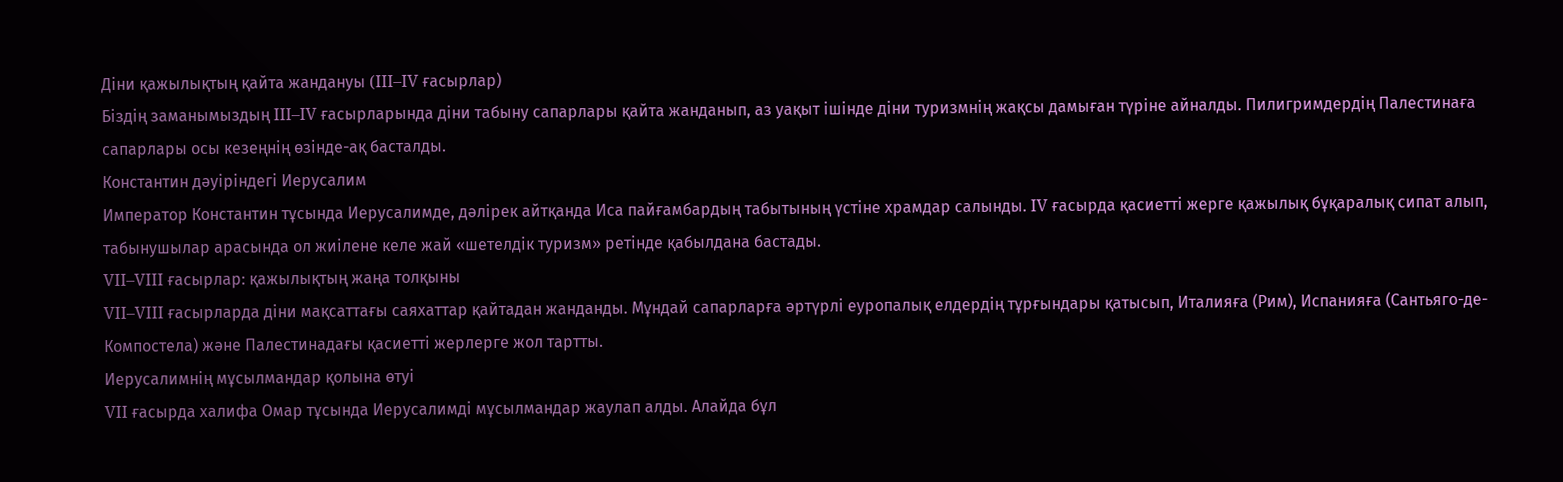Діни қажылықтың қайта жандануы (III–IV ғасырлар)
Біздің заманымыздың III–IV ғасырларында діни табыну сапарлары қайта жанданып, аз уақыт ішінде діни туризмнің жақсы дамыған түріне айналды. Пилигримдердің Палестинаға сапарлары осы кезеңнің өзінде-ақ басталды.
Константин дәуіріндегі Иерусалим
Император Константин тұсында Иерусалимде, дәлірек айтқанда Иса пайғамбардың табытының үстіне храмдар салынды. IV ғасырда қасиетті жерге қажылық бұқаралық сипат алып, табынушылар арасында ол жиілене келе жай «шетелдік туризм» ретінде қабылдана бастады.
VII–VIII ғасырлар: қажылықтың жаңа толқыны
VII–VIII ғасырларда діни мақсаттағы саяхаттар қайтадан жанданды. Мұндай сапарларға әртүрлі еуропалық елдердің тұрғындары қатысып, Италияға (Рим), Испанияға (Сантьяго-де-Компостела) және Палестинадағы қасиетті жерлерге жол тартты.
Иерусалимнің мұсылмандар қолына өтуі
VII ғасырда халифа Омар тұсында Иерусалимді мұсылмандар жаулап алды. Алайда бұл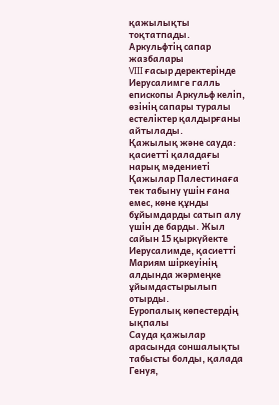қажылықты тоқтатпады.
Аркульфтің сапар жазбалары
VIII ғасыр деректерінде Иерусалимге галль епископы Аркульф келіп, өзінің сапары туралы естеліктер қалдырғаны айтылады.
Қажылық және сауда: қасиетті қаладағы нарық мәдениеті
Қажылар Палестинаға тек табыну үшін ғана емес, көне құнды бұйымдарды сатып алу үшін де барды. Жыл сайын 15 қыркүйекте Иерусалимде, қасиетті Мариям шіркеуінің алдында жәрмеңке ұйымдастырылып отырды.
Еуропалық көпестердің ықпалы
Сауда қажылар арасында соншалықты табысты болды, қалада Генуя,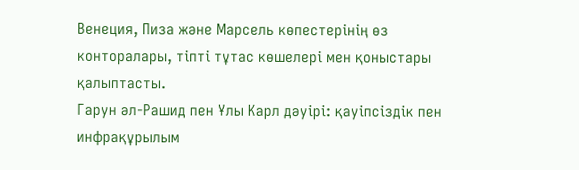Венеция, Пиза және Марсель көпестерінің өз конторалары, тіпті тұтас көшелері мен қоныстары қалыптасты.
Гарун әл-Рашид пен Ұлы Карл дәуірі: қауіпсіздік пен инфрақұрылым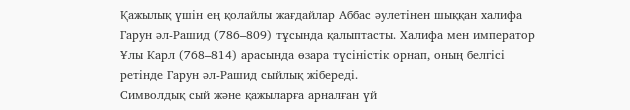Қажылық үшін ең қолайлы жағдайлар Аббас әулетінен шыққан халифа Гарун әл-Рашид (786–809) тұсында қалыптасты. Халифа мен император Ұлы Карл (768–814) арасында өзара түсіністік орнап, оның белгісі ретінде Гарун әл-Рашид сыйлық жібереді.
Символдық сый және қажыларға арналған үй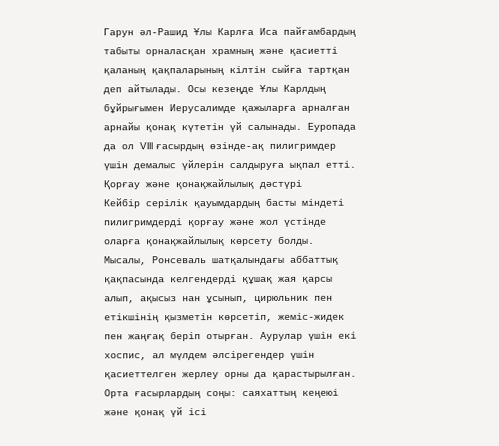Гарун әл-Рашид Ұлы Карлға Иса пайғамбардың табыты орналасқан храмның және қасиетті қаланың қақпаларының кілтін сыйға тартқан деп айтылады. Осы кезеңде Ұлы Карлдың бұйрығымен Иерусалимде қажыларға арналған арнайы қонақ күтетін үй салынады. Еуропада да ол VIII ғасырдың өзінде-ақ пилигримдер үшін демалыс үйлерін салдыруға ықпал етті.
Қорғау және қонақжайлылық дәстүрі
Кейбір серілік қауымдардың басты міндеті пилигримдерді қорғау және жол үстінде оларға қонақжайлылық көрсету болды. Мысалы, Ронсеваль шатқалындағы аббаттық қақпасында келгендерді құшақ жая қарсы алып, ақысыз нан ұсынып, цирюльник пен етікшінің қызметін көрсетіп, жеміс-жидек пен жаңғақ беріп отырған. Аурулар үшін екі хоспис, ал мүлдем әлсірегендер үшін қасиеттелген жерлеу орны да қарастырылған.
Орта ғасырлардың соңы: саяхаттың кеңеюі және қонақ үй ісі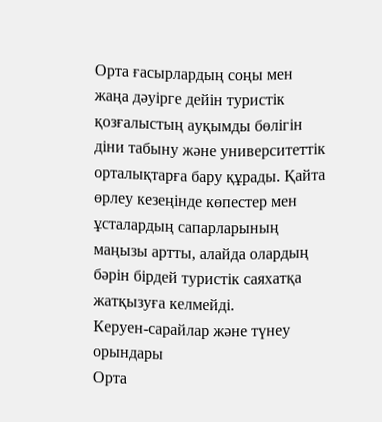Орта ғасырлардың соңы мен жаңа дәуірге дейін туристік қозғалыстың ауқымды бөлігін діни табыну және университеттік орталықтарға бару құрады. Қайта өрлеу кезеңінде көпестер мен ұсталардың сапарларының маңызы артты, алайда олардың бәрін бірдей туристік саяхатқа жатқызуға келмейді.
Керуен-сарайлар және түнеу орындары
Орта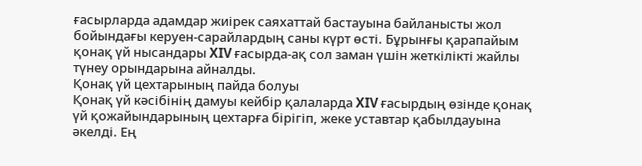ғасырларда адамдар жиірек саяхаттай бастауына байланысты жол бойындағы керуен-сарайлардың саны күрт өсті. Бұрынғы қарапайым қонақ үй нысандары XIV ғасырда-ақ сол заман үшін жеткілікті жайлы түнеу орындарына айналды.
Қонақ үй цехтарының пайда болуы
Қонақ үй кәсібінің дамуы кейбір қалаларда XIV ғасырдың өзінде қонақ үй қожайындарының цехтарға бірігіп, жеке уставтар қабылдауына әкелді. Ең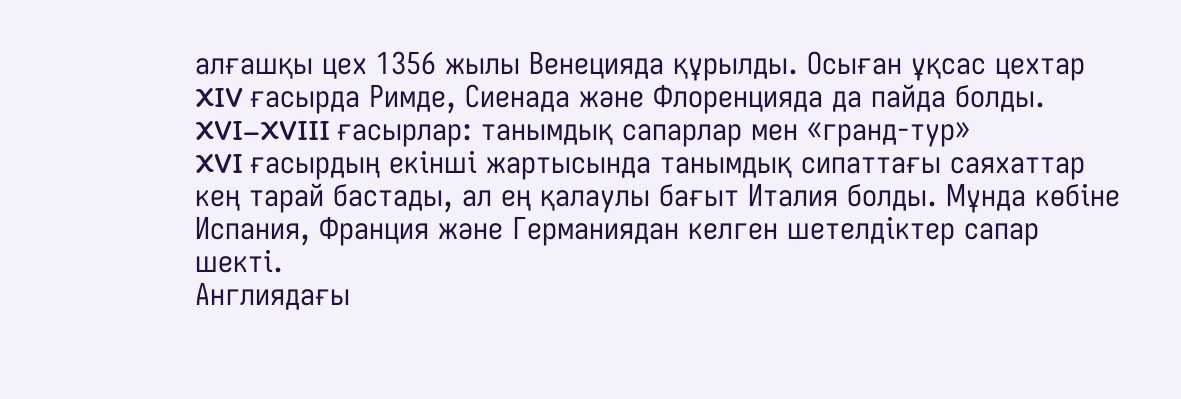алғашқы цех 1356 жылы Венецияда құрылды. Осыған ұқсас цехтар XIV ғасырда Римде, Сиенада және Флоренцияда да пайда болды.
XVI–XVIII ғасырлар: танымдық сапарлар мен «гранд-тур»
XVI ғасырдың екінші жартысында танымдық сипаттағы саяхаттар кең тарай бастады, ал ең қалаулы бағыт Италия болды. Мұнда көбіне Испания, Франция және Германиядан келген шетелдіктер сапар шекті.
Англиядағы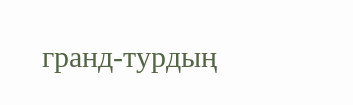гранд-турдың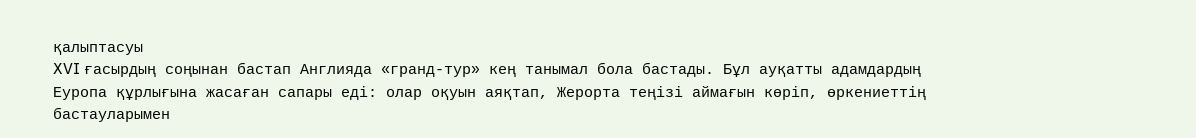қалыптасуы
XVI ғасырдың соңынан бастап Англияда «гранд-тур» кең танымал бола бастады. Бұл ауқатты адамдардың Еуропа құрлығына жасаған сапары еді: олар оқуын аяқтап, Жерорта теңізі аймағын көріп, өркениеттің бастауларымен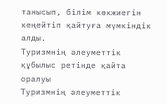танысып, білім көкжиегін кеңейтіп қайтуға мүмкіндік алды.
Туризмнің әлеуметтік құбылыс ретінде қайта оралуы
Туризмнің әлеуметтік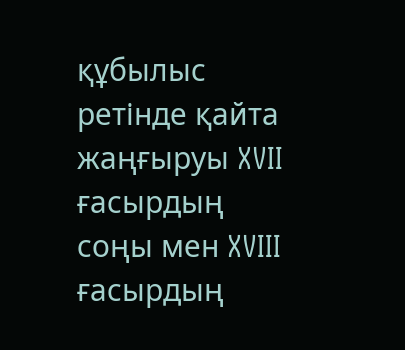құбылыс ретінде қайта жаңғыруы XVII ғасырдың соңы мен XVIII ғасырдың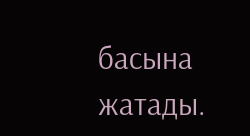басына жатады.